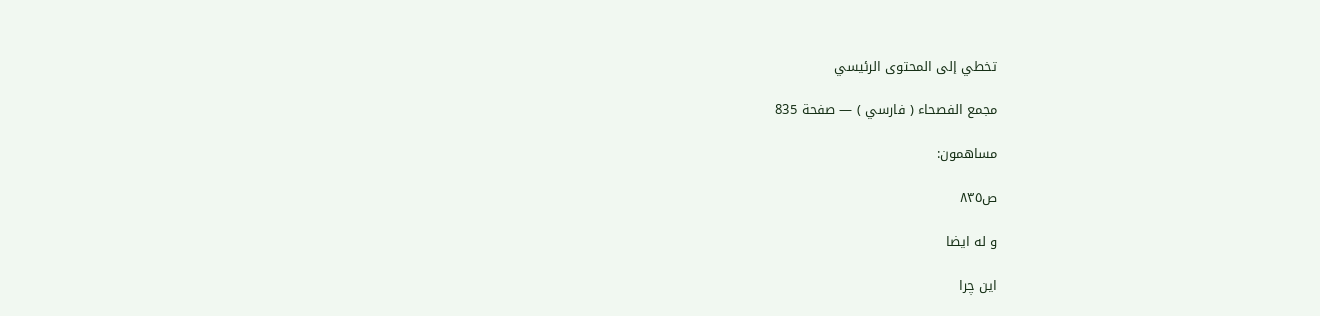تخطي إلى المحتوى الرئيسي

مجمع الفصحاء ( فارسي ) — صفحة 835

مساهمون:

ص٨٣٥

و له ايضا

اين چرا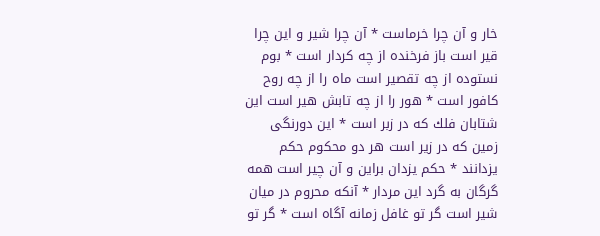خار و آن چرا خرماست * آن چرا شير و اين چرا قير است باز فرخنده از چه كردار است * بوم نستوده از چه تقصير است ماه را از چه روح كافور است * هور را از چه تابش هير است اين شتابان فلك كه در زبر است * اين دورنگى زمين كه در زير است هر دو محكوم حكم يزدانند * حكم يزدان براين و آن چير است همه گرگان به گرد اين مردار * آنكه محروم در ميان شير است گر تو غافل زمانه آگاه است * گر تو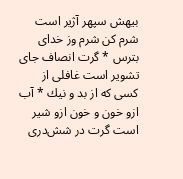بيهش سپهر آژير است شرم كن شرم وز خداى بترس * گرت انصاف جاى تشوير است غافلى از كسى كه از بد و نيك * آب ازو خون و خون ازو شير است گرت در شش‌درى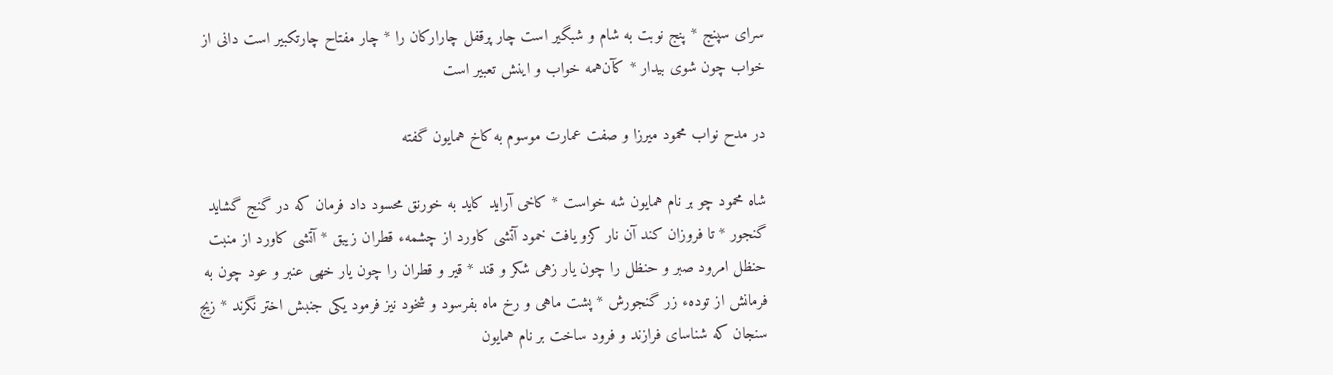سراى سپنج * پنج نوبت به شام و شبگير است چار پرقفل چاراركان را * چار مفتاح چارتكبير است دانى از خواب چون شوى بيدار * كآن‌همه خواب و اينش تعبير است

در مدح نواب محمود ميرزا و صفت عمارت موسوم به كاخ همايون گفته

شاه محمود چو بر نام همايون شه خواست * كاخى آرايد كايد به خورنق محسود داد فرمان كه در گنج گشايد گنجور * تا فروزان كند آن نار كزو يافت خمود آتشى كاورد از چشمهء قطران زيبق * آتشى كاورد از منبت حنظل امرود صبر و حنظل را چون يار زهى شكر و قند * قير و قطران را چون يار خهى عنبر و عود چون به فرمانش از تودهء زر گنجورش * پشت ماهى و رخ ماه بفرسود و شخود نيز فرمود يكى جنبش اختر نگرند * زيج سنجان كه شناساى فرازند و فرود ساخت بر نام همايون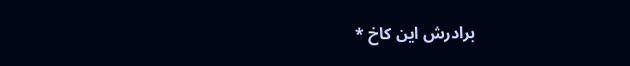برادرش اين كاخ *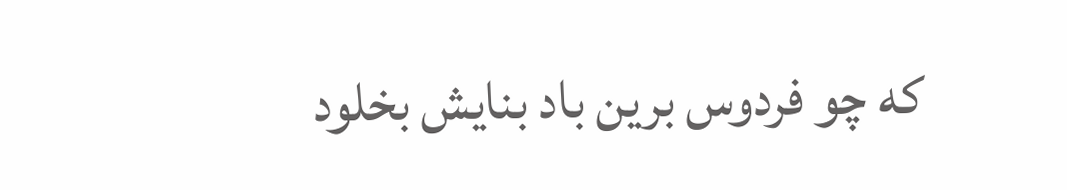كه چو فردوس برين باد بنايش بخلود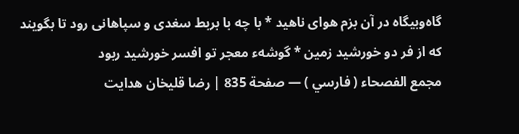گاه‌وبيگاه در آن بزم هواى ناهيد * با چه با بربط سغدى و سپاهانى رود تا بگويند كه از فر دو خورشيد زمين * گوشهء معجر تو افسر خورشيد ربود
مجمع الفصحاء ( فارسي ) — صفحة 835 | رضا قليخان هدايت